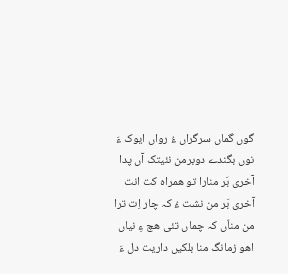گوں گماں سرگراں ءُ رواں ایوک ءَ
نوں بگندے دوبرمن نئیتک آں پدا
آخری بَر منارا تو ھمراہ کت انت
آخری بَر من نشت ءُ کہ چار اِت ترا
من مناّں کہ چماں تئی ھچ ءِ نیاں
اھو زمانگ منا بلکیں داریت دل ءَ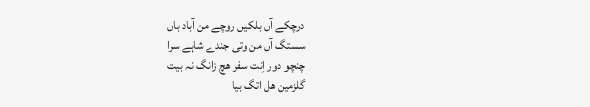درچکے آں بلکیں روچے من آباد باں
سستگ آں من وتی جندے شاہے سرا
چنچو دور اِنت سفر ھچ زانگ نہ بیت
گلزمین ھل اتگ بیا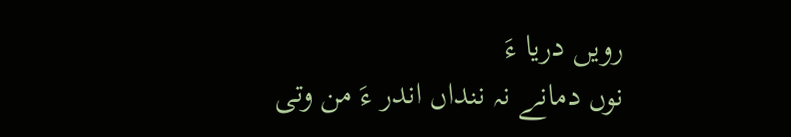رویں دریا ءَ
نوں دمانے نہ ننداں اندر ءَ من وتی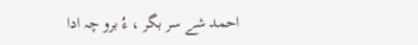احمد شے سر بگر ، ءُ برو چہ ادا